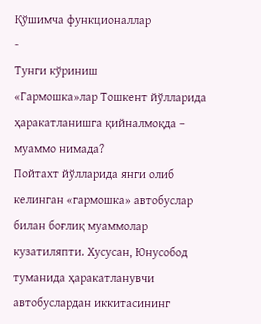Қўшимча функционаллар
-
Тунги кўриниш
«Гармошка»лар Тошкент йўлларида ҳаракатланишга қийналмоқда – муаммо нимада?
Пойтахт йўлларида янги олиб келинган «гармошка» автобуслар билан боғлиқ муаммолар кузатиляпти. Хусусан, Юнусобод туманида ҳаракатланувчи автобуслардан иккитасининг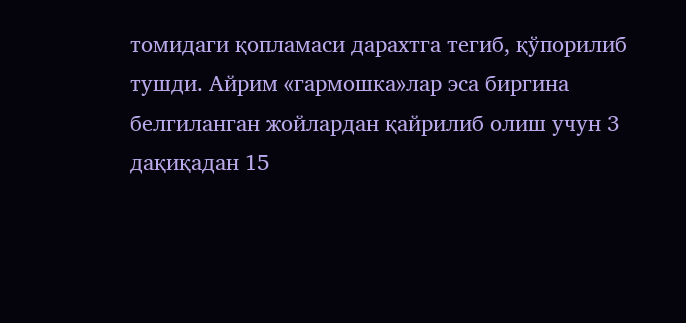томидаги қопламаси дарахтга тегиб, қўпорилиб тушди. Айрим «гармошка»лар эса биргина белгиланган жойлардан қайрилиб олиш учун 3 дақиқадан 15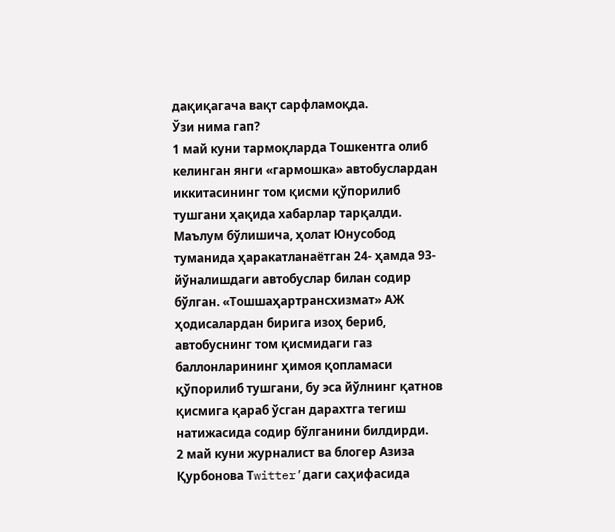дақиқагача вақт сарфламоқда.
Ўзи нима гап?
1 май куни тармоқларда Тошкентга олиб келинган янги «гармошка» автобуслардан иккитасининг том қисми қўпорилиб тушгани ҳақида хабарлар тарқалди. Маълум бўлишича, ҳолат Юнусобод туманида ҳаракатланаётган 24- ҳамда 93-йўналишдаги автобуслар билан содир бўлган. «Тошшаҳартрансхизмат» АЖ ҳодисалардан бирига изоҳ бериб, автобуснинг том қисмидаги газ баллонларининг ҳимоя қопламаси қўпорилиб тушгани, бу эса йўлнинг қатнов қисмига қараб ўсган дарахтга тегиш натижасида содир бўлганини билдирди.
2 май куни журналист ва блогер Азиза Қурбонова Тwitter’даги саҳифасида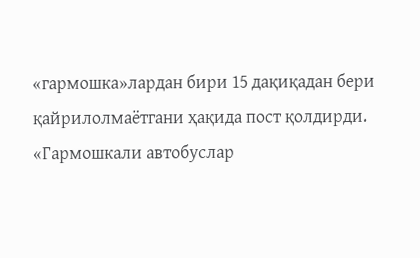«гармошка»лардан бири 15 дақиқадан бери қайрилолмаётгани ҳақида пост қолдирди.
«Гармошкали автобуслар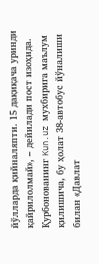йўлларда қийналяпти. 15 дақиқача уринди қайрилолмай», – дейилади пост изоҳида.
Қурбонованинг Kun.uz мухбирига маълум қилишича, бу ҳолат 38-автобус йўналиши билан «Давлат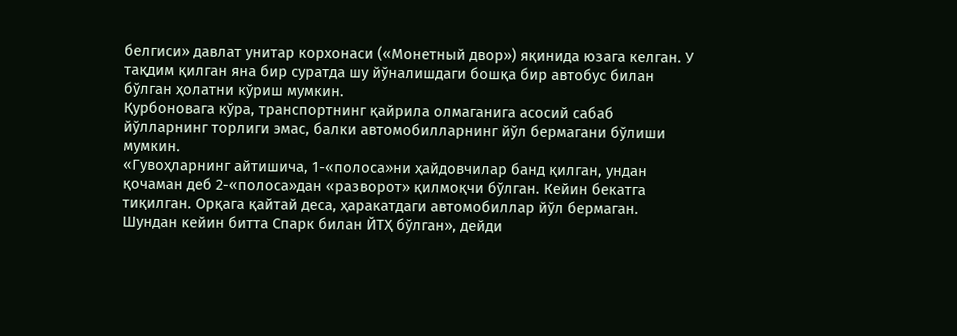белгиси» давлат унитар корхонаси («Монетный двор») яқинида юзага келган. У тақдим қилган яна бир суратда шу йўналишдаги бошқа бир автобус билан бўлган ҳолатни кўриш мумкин.
Қурбоновага кўра, транспортнинг қайрила олмаганига асосий сабаб йўлларнинг торлиги эмас, балки автомобилларнинг йўл бермагани бўлиши мумкин.
«Гувоҳларнинг айтишича, 1-«полоса»ни ҳайдовчилар банд қилган, ундан қочаман деб 2-«полоса»дан «разворот» қилмоқчи бўлган. Кейин бекатга тиқилган. Орқага қайтай деса, ҳаракатдаги автомобиллар йўл бермаган. Шундан кейин битта Спарк билан ЙТҲ бўлган», дейди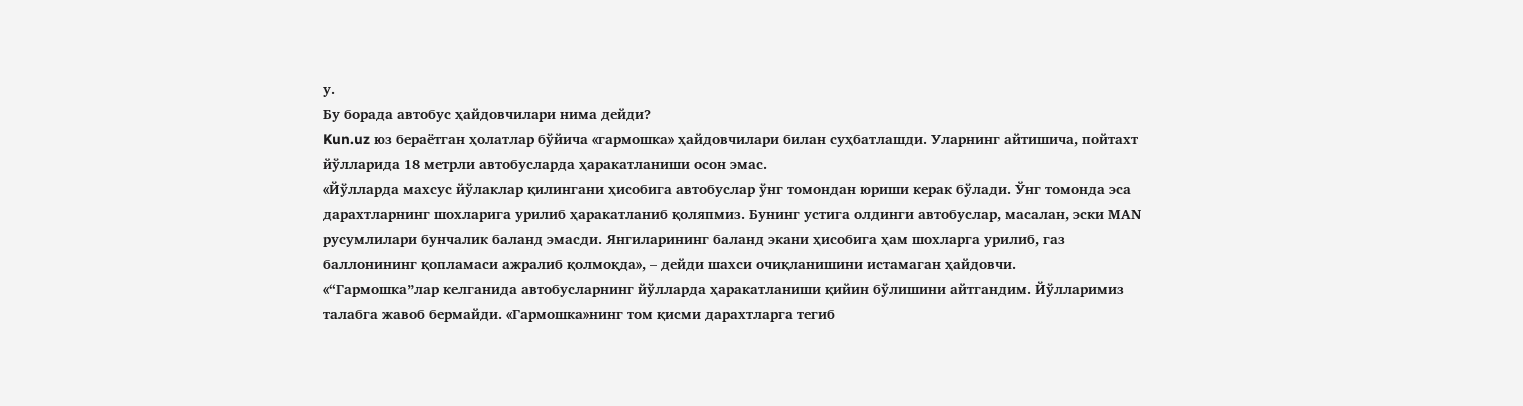у.
Бу борада автобус ҳайдовчилари нима дейди?
Kun.uz юз бераётган ҳолатлар бўйича «гармошка» ҳайдовчилари билан суҳбатлашди. Уларнинг айтишича, пойтахт йўлларида 18 метрли автобусларда ҳаракатланиши осон эмас.
«Йўлларда махсус йўлаклар қилингани ҳисобига автобуслар ўнг томондан юриши керак бўлади. Ўнг томонда эса дарахтларнинг шохларига урилиб ҳаракатланиб қоляпмиз. Бунинг устига олдинги автобуслар, масалан, эски МAN русумлилари бунчалик баланд эмасди. Янгиларининг баланд экани ҳисобига ҳам шохларга урилиб, газ баллонининг қопламаси ажралиб қолмоқда», – дейди шахси очиқланишини истамаган ҳайдовчи.
«“Гармошка”лар келганида автобусларнинг йўлларда ҳаракатланиши қийин бўлишини айтгандим. Йўлларимиз талабга жавоб бермайди. «Гармошка»нинг том қисми дарахтларга тегиб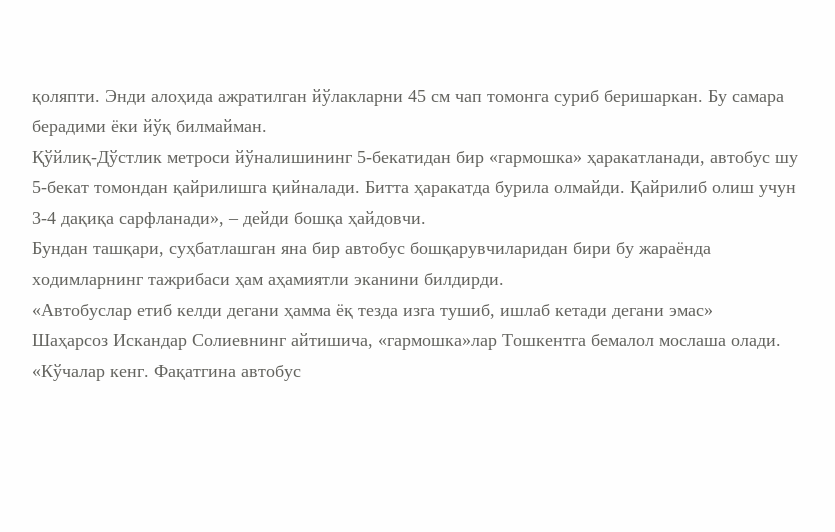қоляпти. Энди алоҳида ажратилган йўлакларни 45 см чап томонга суриб беришаркан. Бу самара берадими ёки йўқ билмайман.
Қўйлиқ-Дўстлик метроси йўналишининг 5-бекатидан бир «гармошка» ҳаракатланади, автобус шу 5-бекат томондан қайрилишга қийналади. Битта ҳаракатда бурила олмайди. Қайрилиб олиш учун 3-4 дақиқа сарфланади», – дейди бошқа ҳайдовчи.
Бундан ташқари, суҳбатлашган яна бир автобус бошқарувчиларидан бири бу жараёнда ходимларнинг тажрибаси ҳам аҳамиятли эканини билдирди.
«Автобуслар етиб келди дегани ҳамма ёқ тезда изга тушиб, ишлаб кетади дегани эмас»
Шаҳарсоз Искандар Солиевнинг айтишича, «гармошка»лар Тошкентга бемалол мослаша олади. «Кўчалар кенг. Фақатгина автобус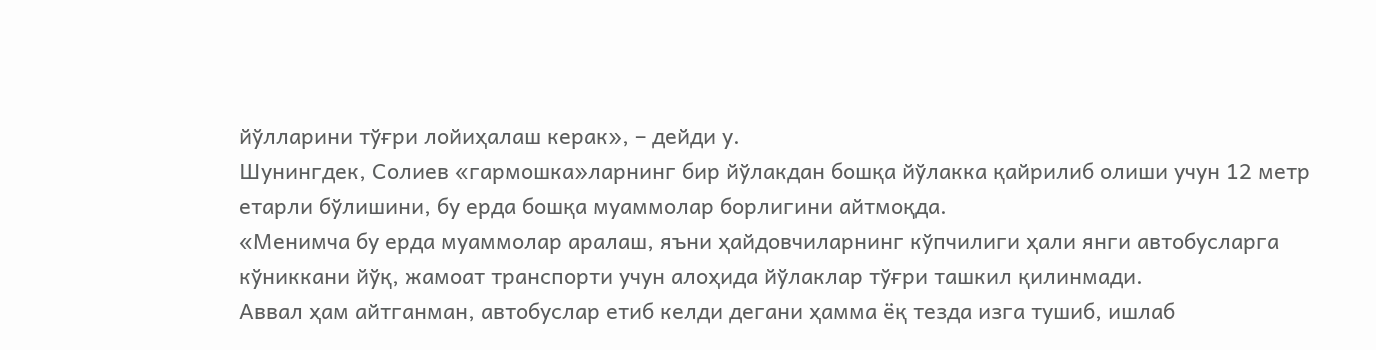йўлларини тўғри лойиҳалаш керак», – дейди у.
Шунингдек, Солиев «гармошка»ларнинг бир йўлакдан бошқа йўлакка қайрилиб олиши учун 12 метр етарли бўлишини, бу ерда бошқа муаммолар борлигини айтмоқда.
«Менимча бу ерда муаммолар аралаш, яъни ҳайдовчиларнинг кўпчилиги ҳали янги автобусларга кўниккани йўқ, жамоат транспорти учун алоҳида йўлаклар тўғри ташкил қилинмади.
Аввал ҳам айтганман, автобуслар етиб келди дегани ҳамма ёқ тезда изга тушиб, ишлаб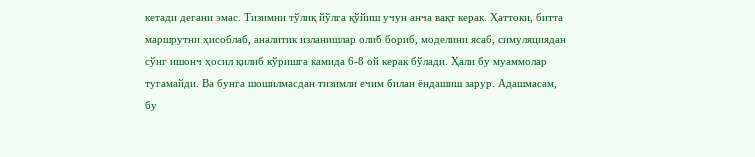кетади дегани эмас. Тизимни тўлиқ йўлга қўйиш учун анча вақт керак. Ҳаттоки, битта маршрутни ҳисоблаб, аналитик изланишлар олиб бориб, моделини ясаб, симуляциядан сўнг ишонч ҳосил қилиб кўришга камида 6-8 ой керак бўлади. Ҳали бу муаммолар тугамайди. Ва бунга шошилмасдан тизимли ечим билан ёндашиш зарур. Адашмасам, бу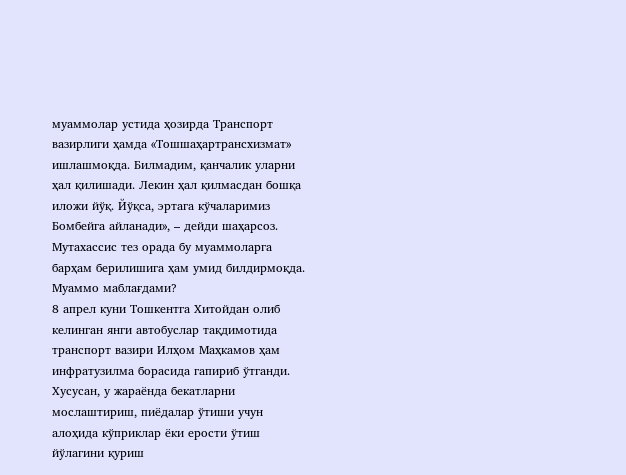муаммолар устида ҳозирда Транспорт вазирлиги ҳамда «Тошшаҳартрансхизмат» ишлашмоқда. Билмадим, қанчалик уларни ҳал қилишади. Лекин ҳал қилмасдан бошқа иложи йўқ. Йўқса, эртага кўчаларимиз Бомбейга айланади», – дейди шаҳарсоз.
Мутахассис тез орада бу муаммоларга барҳам берилишига ҳам умид билдирмоқда.
Муаммо маблағдами?
8 апрел куни Тошкентга Хитойдан олиб келинган янги автобуслар тақдимотида транспорт вазири Илҳом Маҳкамов ҳам инфратузилма борасида гапириб ўтганди. Хусусан, у жараёнда бекатларни мослаштириш, пиёдалар ўтиши учун алоҳида кўприклар ёки ерости ўтиш йўлагини қуриш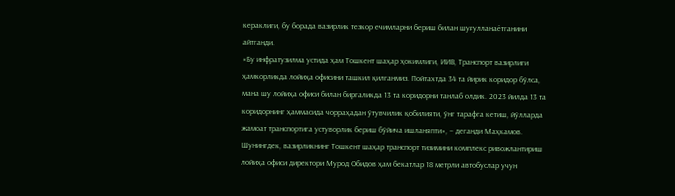кераклиги, бу борада вазирлик тезкор ечимларни бериш билан шуғулланаётганини айтганди.
«Бу инфратузилма устида ҳам Тошкент шаҳар ҳокимлиги, ИИВ, Транспорт вазирлиги ҳамкорликда лойиҳа офисини ташкил қилганмиз. Пойтахтда 34 та йирик коридор бўлса, мана шу лойиҳа офиси билан биргаликда 13 та коридорни танлаб олдик. 2023 йилда 13 та коридорнинг ҳаммасида чорраҳадан ўтувчилик қобилияти, ўнг тарафга кетиш, йўлларда жамоат транспортига устуворлик бериш бўйича ишланяпти», – деганди Маҳкамов.
Шунингдек, вазирликнинг Тошкент шаҳар транспорт тизимини комплекс ривожлантириш лойиҳа офиси директори Мурод Обидов ҳам бекатлар 18 метрли автобуслар учун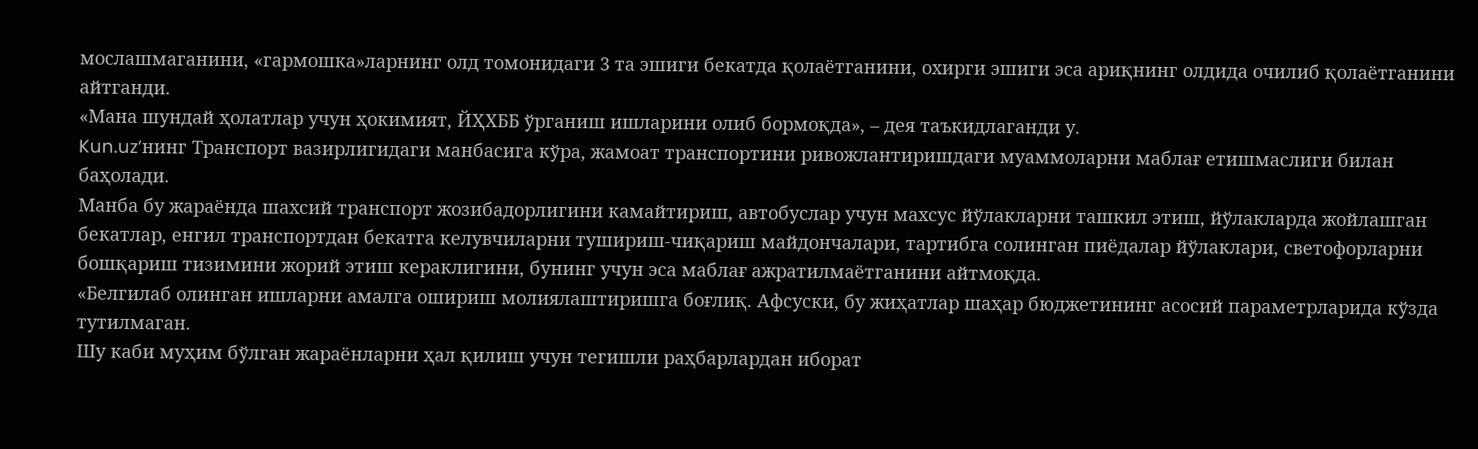мослашмаганини, «гармошка»ларнинг олд томонидаги 3 та эшиги бекатда қолаётганини, охирги эшиги эса ариқнинг олдида очилиб қолаётганини айтганди.
«Мана шундай ҳолатлар учун ҳокимият, ЙҲХББ ўрганиш ишларини олиб бормоқда», – дея таъкидлаганди у.
Kun.uzʼнинг Транспорт вазирлигидаги манбасига кўра, жамоат транспортини ривожлантиришдаги муаммоларни маблағ етишмаслиги билан баҳолади.
Манба бу жараёнда шахсий транспорт жозибадорлигини камайтириш, автобуслар учун махсус йўлакларни ташкил этиш, йўлакларда жойлашган бекатлар, енгил транспортдан бекатга келувчиларни тушириш-чиқариш майдончалари, тартибга солинган пиёдалар йўлаклари, светофорларни бошқариш тизимини жорий этиш кераклигини, бунинг учун эса маблағ ажратилмаётганини айтмоқда.
«Белгилаб олинган ишларни амалга ошириш молиялаштиришга боғлиқ. Афсуски, бу жиҳатлар шаҳар бюджетининг асосий параметрларида кўзда тутилмаган.
Шу каби муҳим бўлган жараёнларни ҳал қилиш учун тегишли раҳбарлардан иборат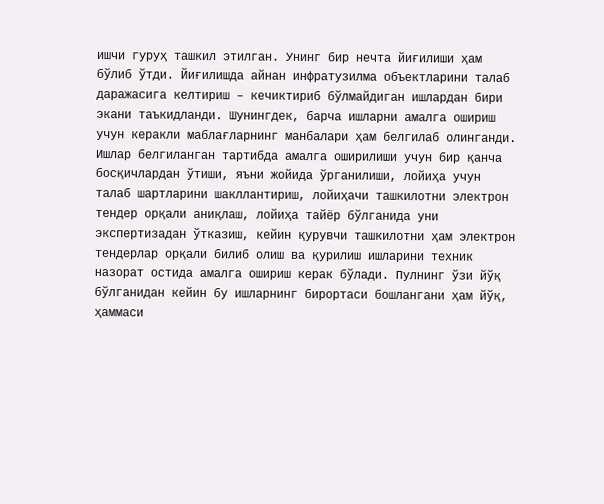ишчи гуруҳ ташкил этилган. Унинг бир нечта йиғилиши ҳам бўлиб ўтди. Йиғилишда айнан инфратузилма объектларини талаб даражасига келтириш – кечиктириб бўлмайдиган ишлардан бири экани таъкидланди. Шунингдек, барча ишларни амалга ошириш учун керакли маблағларнинг манбалари ҳам белгилаб олинганди.
Ишлар белгиланган тартибда амалга оширилиши учун бир қанча босқичлардан ўтиши, яъни жойида ўрганилиши, лойиҳа учун талаб шартларини шакллантириш, лойиҳачи ташкилотни электрон тендер орқали аниқлаш, лойиҳа тайёр бўлганида уни экспертизадан ўтказиш, кейин қурувчи ташкилотни ҳам электрон тендерлар орқали билиб олиш ва қурилиш ишларини техник назорат остида амалга ошириш керак бўлади. Пулнинг ўзи йўқ бўлганидан кейин бу ишларнинг бирортаси бошлангани ҳам йўқ, ҳаммаси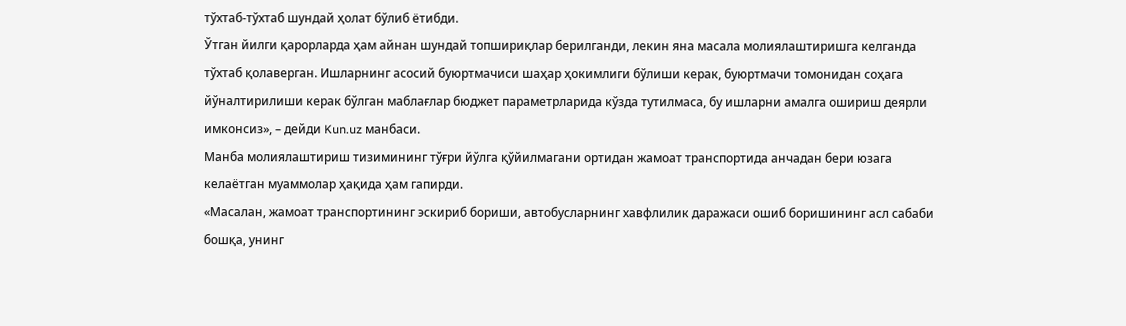тўхтаб-тўхтаб шундай ҳолат бўлиб ётибди.
Ўтган йилги қарорларда ҳам айнан шундай топшириқлар берилганди, лекин яна масала молиялаштиришга келганда тўхтаб қолаверган. Ишларнинг асосий буюртмачиси шаҳар ҳокимлиги бўлиши керак, буюртмачи томонидан соҳага йўналтирилиши керак бўлган маблағлар бюджет параметрларида кўзда тутилмаса, бу ишларни амалга ошириш деярли имконсиз», – дейди Kun.uz манбаси.
Манба молиялаштириш тизимининг тўғри йўлга қўйилмагани ортидан жамоат транспортида анчадан бери юзага келаётган муаммолар ҳақида ҳам гапирди.
«Масалан, жамоат транспортининг эскириб бориши, автобусларнинг хавфлилик даражаси ошиб боришининг асл сабаби бошқа, унинг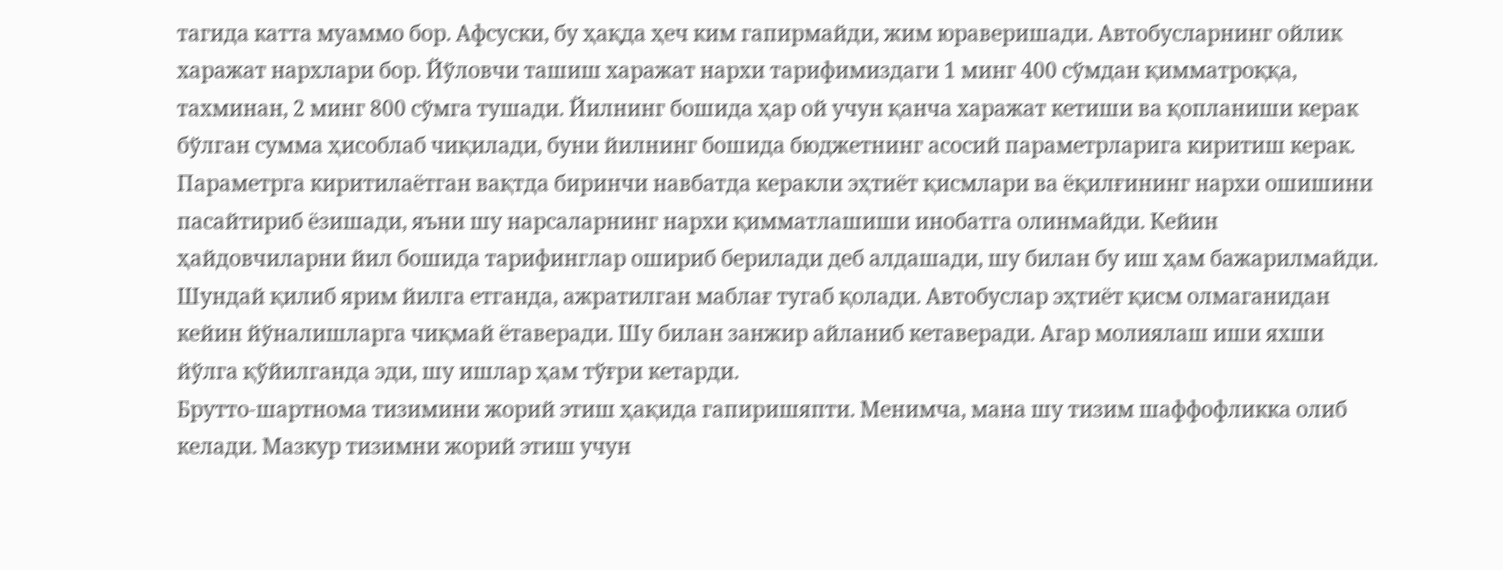тагида катта муаммо бор. Афсуски, бу ҳақда ҳеч ким гапирмайди, жим юраверишади. Автобусларнинг ойлик харажат нархлари бор. Йўловчи ташиш харажат нархи тарифимиздаги 1 минг 400 сўмдан қимматроққа, тахминан, 2 минг 800 сўмга тушади. Йилнинг бошида ҳар ой учун қанча харажат кетиши ва қопланиши керак бўлган сумма ҳисоблаб чиқилади, буни йилнинг бошида бюджетнинг асосий параметрларига киритиш керак.
Параметрга киритилаётган вақтда биринчи навбатда керакли эҳтиёт қисмлари ва ёқилғининг нархи ошишини пасайтириб ёзишади, яъни шу нарсаларнинг нархи қимматлашиши инобатга олинмайди. Кейин ҳайдовчиларни йил бошида тарифинглар ошириб берилади деб алдашади, шу билан бу иш ҳам бажарилмайди. Шундай қилиб ярим йилга етганда, ажратилган маблағ тугаб қолади. Автобуслар эҳтиёт қисм олмаганидан кейин йўналишларга чиқмай ётаверади. Шу билан занжир айланиб кетаверади. Агар молиялаш иши яхши йўлга қўйилганда эди, шу ишлар ҳам тўғри кетарди.
Брутто-шартнома тизимини жорий этиш ҳақида гапиришяпти. Менимча, мана шу тизим шаффофликка олиб келади. Мазкур тизимни жорий этиш учун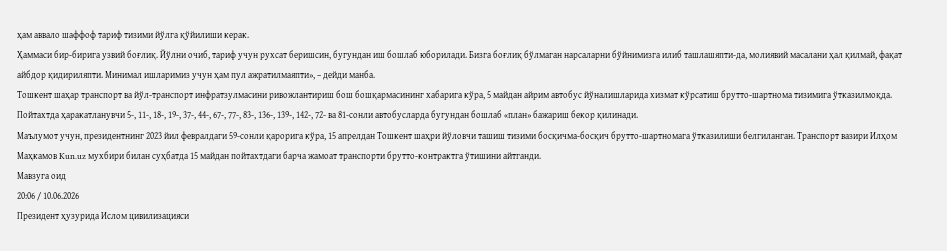ҳам аввало шаффоф тариф тизими йўлга қўйилиши керак.
Ҳаммаси бир-бирига узвий боғлиқ. Йўлни очиб, тариф учун рухсат беришсин, бугундан иш бошлаб юборилади. Бизга боғлиқ бўлмаган нарсаларни бўйнимизга илиб ташлашяпти-да, молиявий масалани ҳал қилмай, фақат айбдор қидириляпти. Минимал ишларимиз учун ҳам пул ажратилмаяпти», – дейди манба.
Тошкент шаҳар транспорт ва йўл-транспорт инфратзулмасини ривожлантириш бош бошқармасининг хабарига кўра, 5 майдан айрим автобус йўналишларида хизмат кўрсатиш брутто-шартнома тизимига ўтказилмоқда. Пойтахтда ҳаракатланувчи 5-, 11-, 18-, 19-, 37-, 44-, 67-, 77-, 83-, 136-, 139-, 142-, 72- ва 81-сонли автобусларда бугундан бошлаб «план» бажариш бекор қилинади.
Маълумот учун, президентнинг 2023 йил февралдаги 59-сонли қарорига кўра, 15 апрелдан Тошкент шаҳри йўловчи ташиш тизими босқичма-босқич брутто-шартномага ўтказилиши белгиланган. Транспорт вазири Илҳом Маҳкамов Kun.uz мухбири билан суҳбатда 15 майдан пойтахтдаги барча жамоат транспорти брутто-контрактга ўтишини айтганди.
Мавзуга оид
20:06 / 10.06.2026
Президент ҳузурида Ислом цивилизацияси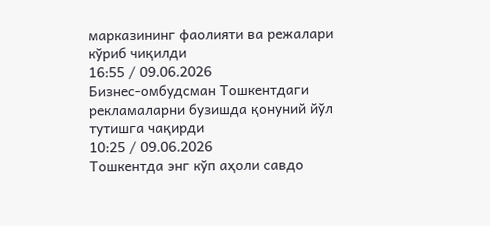марказининг фаолияти ва режалари кўриб чиқилди
16:55 / 09.06.2026
Бизнес-омбудсман Тошкентдаги рекламаларни бузишда қонуний йўл тутишга чақирди
10:25 / 09.06.2026
Тошкентда энг кўп аҳоли савдо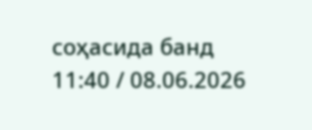соҳасида банд
11:40 / 08.06.2026